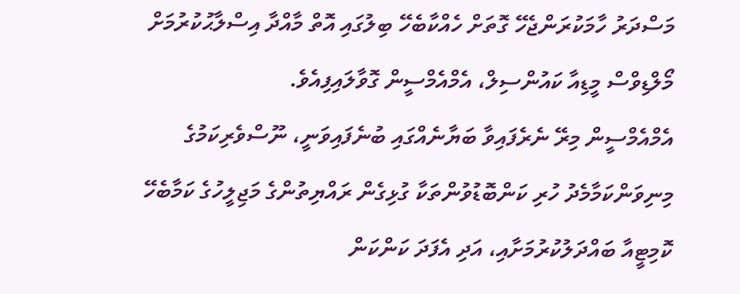މަސްދަރު ހާމަކުރަންޖެހޭ ގޮތަށް ހެއްކާބެހޭ ބިލުގައި އޮތް މާއްދާ އިސްލާޙުކުރުމަށް މޯލްޑިވްސް މީޑިއާ ކައުންސިލް، އެމްއެމްސީން ގޮވާލައިފިއެވެ.
އެމްއެމްސީން މިރޭ ނެރެފައިވާ ބަޔާނެއްގައި ބުނެފައިވަނީ، ނޫސްވެރިކަމުގެ މިނިވަންކަމާމެދު ހުރި ކަންބޮޑުވުންތަކާ ގުޅިގެން ރައްޔިތުންގެ މަޖިލީހުގެ ކަމާބެހޭ ކޮމިޓީއާ ބައްދަލުކުރުމަށާއި، އަދި އެފަދަ ކަންކަން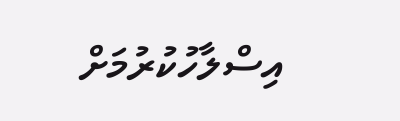އިސްލާހުކުރުމަށް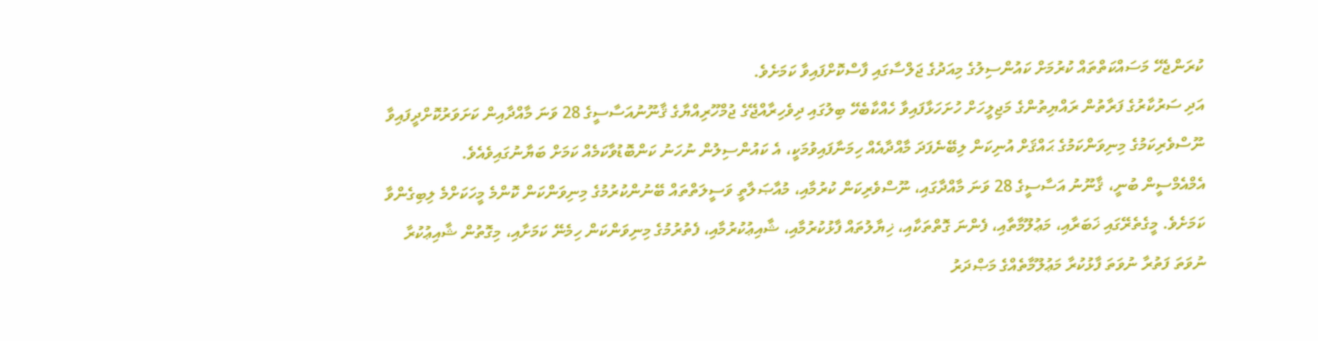ކުރަންޖެހޭ މަސައްކަތްތައް ކުރުމަށް ކައުންސިލުގެ މިއަދުގެ ޖަލްސާގައި ފާސްކޮށްފައިވާ ކަމަށެވެ.
އަދި ސަރުކާރުގެ ފަރާތުން ރައްޔިތުންގެ މަޖިލީހަށް ހުށަހަޅާފައިވާ ހެއްކާބެހޭ ބިލުގައި ދިވެހިރާއްޖޭގެ ޖުމްހޫރިއްޔާގެ ޤާނޫނުއަސާސީގެ 28 ވަނަ މާއްދާއިން ކަށަވަރުކޮށްދީފައިވާ ނޫސްވެރިކަމުގެ މިނިވަންކަމުގެ ޙައްޤަށް އުނިކަން ލިބޭނެފަދަ މާއްދާއެއް ހިމަނާފައިވުމަކީ، އެ ކައުންސިލުން ނުހަނު ކަންބޮޑުވާކަމެއް ކަމަށް ބަޔާނުގައިވެއެވެ.
އެމްއެމްސީން ބުނީ، ޤާނޫނު އަސާސީގެ 28 ވަނަ މާއްދާގައި، ނޫސްވެރިކަން ކުރުމާއި، މުއާޞަލާތީ ވަސީލަތްތައް ބޭނުންކުރުމުގެ މިނިވަންކަން ކޮންމެ މީހަކަށްމެ ލިބިގެންވާ ކަމަށެވެ. މީގެތެރޭގައި ޚަބަރާއި، މަޢުލޫމާތާއި، ފެންނަ ގޮތްތަކާއި، ޚިޔާލުތައް ފާޅުކުރުމާއި، ޝާއިޢުކުރުމާއި، ފެތުރުމުގެ މިނިވަންކަން ހިމެނޭ ކަމަށާއި، މިގޮތުން ޝާއިޢުކުރާ ނުވަތަ ފަތުރާ ނުވަތަ ފާޅުކުރާ މަޢުލޫމާތެއްގެ މަޞްދަރު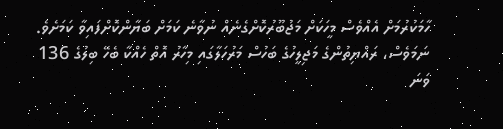ހާމަކުރުމަށް އެއްވެސް މީހަކަށް މަޖުބޫރުކޮށްގެނެއް ނުވާނެ ކަމަށް ބަޔާންކޮށްފައިވާ ކަމަށެވެ.
ނަމަވެސް، ރައްޔިތުންގެ މަޖިލީހުގެ ބަހުސް މަރުހަލާގައި މިހާރު އޮތް ހެއްކާ ބެހޭ ބިލުގެ 136 ވަނަ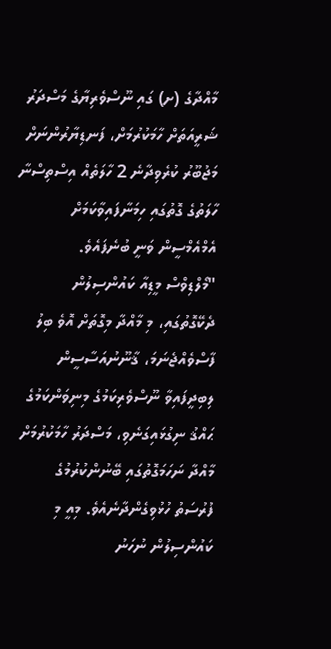މާއްދާގެ (ށ) ގައި ނޫސްވެރިޔާގެ މަސްދަރު ޝަރީއަތަށް ހާމަކުރުމަށް، ފަނޑިޔާރުންނަށް މަޖުބޫރު ކުރެވިދާނެ 2 ހާލަތެއް އިސްތިސްނާ ހާލަތުގެ ގޮތުގައި ހިމަނާފައިވާކަމަށް އެމްއެމްސީން ވަނީ ބުނެފައެވެ.
"މޯލްޑިވްސް މީޑިއާ ކައުންސިލުން ދެކޭގޮތުގައި، މި މާއްދާ މިގޮތަށް އޮވެ ބިލު ފާސްވެއްޖެނަމަ، ޤާނޫނުއަސާސީން ލިބިދީފައިވާ ނޫސްވެރިކަމުގެ މިނިވަންކަމުގެ ޙައްޤު ނިގުޅައިގަނެވި، މަސްދަރު ހާމަކުރުމަށް މާއްދާ ނަހަމަގޮތުގައި ބޭނުންކުރުމުގެ ފުރުސަތު ހުޅުވިގެންދާނެއެވެ. މިއީ މި ކައުންސިލުން ނުހަނު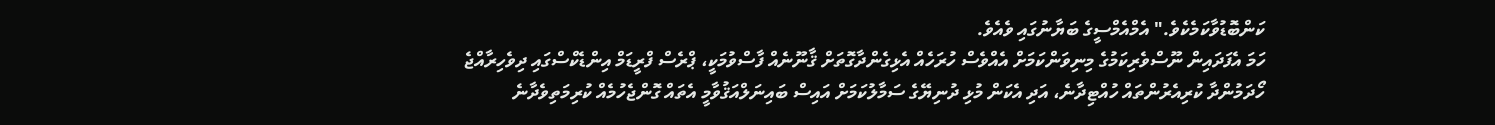ކަންބޮޑުވާކަމެކެވެ." އެމްއެމްސީގެ ބަޔާނުގައި ވެއެވެ.
ހަމަ އެފަދައިން ނޫސްވެރިކަމުގެ މިނިވަންކަމަށް އެއްވެސް ހުރަހެއް އެޅިގެންދާގޮތަށް ޤާނޫނެއް ފާސްވުމަކީ، ޕްރެސް ފްރީޑަމް އިންޑެކްސްގައި ދިވެހިރާއްޖެ ހޯދަމުންދާ ކުރިއެރުންތައް ހުއްޓިދާނެ، އަދި އެކަން މުޅި ދުނިޔޭގެ ސަމާލުކަމަށް އައިސް ބައިނަލްއަޤުވާމީ އެތައް ގޮންޖެހުމެއް ކުރިމަތިވެދާނެ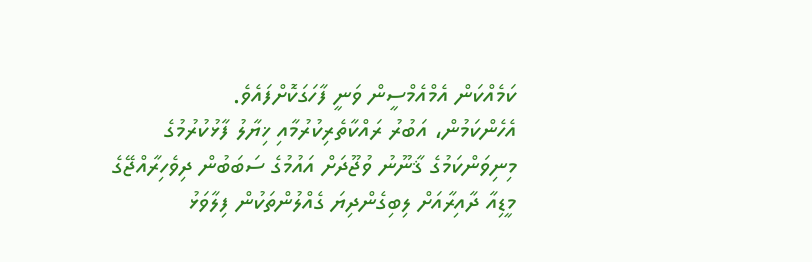ކަމެއްކަން އެމްއެމްސީން ވަނީ ފާހަގަކޮށްފައެވެ.
އެހެންކަމުން، އަބުރު ރައްކާތެރިކުރުމާއި ޚިޔާލު ފާޅުކުރުމުގެ މިނިވަންކަމުގެ ޤާނޫނު ވުޖޫދަށް އައުމުގެ ސަބަބުން ދިވެހިރާއްޖޭގެ މީޑިއާ ދާއިރާއަށް ލިބިގެންދިޔަ ގެއްލުންތަކުން ފިލާވަޅު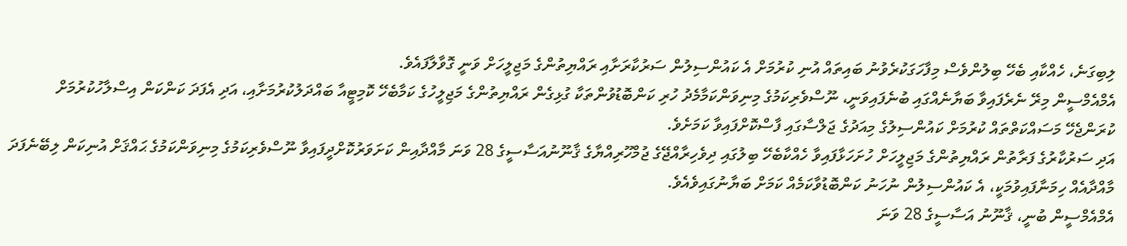ލިބިގަނެ، ހެއްކާއި ބެހޭ ބިލުންވެސް މިފާހަގަކުރެވުނު ބައިތައް އުނި ކުރުމަށް އެ ކައުންސިލުން ސަރުކާރަށާއި ރައްޔިތުންގެ މަޖިލީހަށް ވަނީ ގޮވާލާފައެވެ.
އެމްއެމްސީން މިރޭ ނެރެފައިވާ ބަޔާނެއްގައި ބުނެފައިވަނީ، ނޫސްވެރިކަމުގެ މިނިވަންކަމާމެދު ހުރި ކަންބޮޑުވުންތަކާ ގުޅިގެން ރައްޔިތުންގެ މަޖިލީހުގެ ކަމާބެހޭ ކޮމިޓީއާ ބައްދަލުކުރުމަށާއި، އަދި އެފަދަ ކަންކަން އިސްލާހުކުރުމަށް ކުރަންޖެހޭ މަސައްކަތްތައް ކުރުމަށް ކައުންސިލުގެ މިއަދުގެ ޖަލްސާގައި ފާސްކޮށްފައިވާ ކަމަށެވެ.
އަދި ސަރުކާރުގެ ފަރާތުން ރައްޔިތުންގެ މަޖިލީހަށް ހުށަހަޅާފައިވާ ހެއްކާބެހޭ ބިލުގައި ދިވެހިރާއްޖޭގެ ޖުމްހޫރިއްޔާގެ ޤާނޫނުއަސާސީގެ 28 ވަނަ މާއްދާއިން ކަށަވަރުކޮށްދީފައިވާ ނޫސްވެރިކަމުގެ މިނިވަންކަމުގެ ޙައްޤަށް އުނިކަން ލިބޭނެފަދަ މާއްދާއެއް ހިމަނާފައިވުމަކީ، އެ ކައުންސިލުން ނުހަނު ކަންބޮޑުވާކަމެއް ކަމަށް ބަޔާނުގައިވެއެވެ.
އެމްއެމްސީން ބުނީ، ޤާނޫނު އަސާސީގެ 28 ވަނަ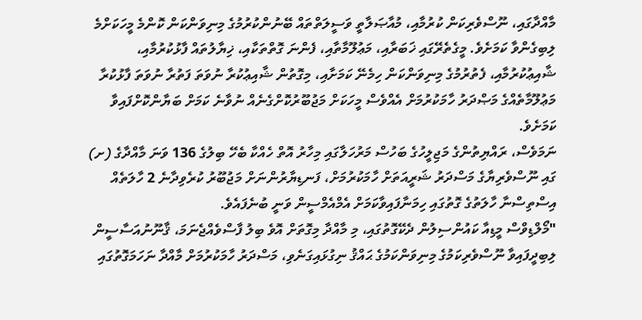މާއްދާގައި، ނޫސްވެރިކަން ކުރުމާއި، މުއާޞަލާތީ ވަސީލަތްތައް ބޭނުންކުރުމުގެ މިނިވަންކަން ކޮންމެ މީހަކަށްމެ ލިބިގެންވާ ކަމަށެވެ. މީގެތެރޭގައި ޚަބަރާއި، މަޢުލޫމާތާއި، ފެންނަ ގޮތްތަކާއި، ޚިޔާލުތައް ފާޅުކުރުމާއި، ޝާއިޢުކުރުމާއި، ފެތުރުމުގެ މިނިވަންކަން ހިމެނޭ ކަމަށާއި، މިގޮތުން ޝާއިޢުކުރާ ނުވަތަ ފަތުރާ ނުވަތަ ފާޅުކުރާ މަޢުލޫމާތެއްގެ މަޞްދަރު ހާމަކުރުމަށް އެއްވެސް މީހަކަށް މަޖުބޫރުކޮށްގެނެއް ނުވާނެ ކަމަށް ބަޔާންކޮށްފައިވާ ކަމަށެވެ.
ނަމަވެސް، ރައްޔިތުންގެ މަޖިލީހުގެ ބަހުސް މަރުހަލާގައި މިހާރު އޮތް ހެއްކާ ބެހޭ ބިލުގެ 136 ވަނަ މާއްދާގެ (ށ) ގައި ނޫސްވެރިޔާގެ މަސްދަރު ޝަރީއަތަށް ހާމަކުރުމަށް، ފަނޑިޔާރުންނަށް މަޖުބޫރު ކުރެވިދާނެ 2 ހާލަތެއް އިސްތިސްނާ ހާލަތުގެ ގޮތުގައި ހިމަނާފައިވާކަމަށް އެމްއެމްސީން ވަނީ ބުނެފައެވެ.
"މޯލްޑިވްސް މީޑިއާ ކައުންސިލުން ދެކޭގޮތުގައި، މި މާއްދާ މިގޮތަށް އޮވެ ބިލު ފާސްވެއްޖެނަމަ، ޤާނޫނުއަސާސީން ލިބިދީފައިވާ ނޫސްވެރިކަމުގެ މިނިވަންކަމުގެ ޙައްޤު ނިގުޅައިގަނެވި، މަސްދަރު ހާމަކުރުމަށް މާއްދާ ނަހަމަގޮތުގައި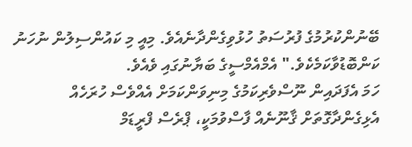ބޭނުންކުރުމުގެ ފުރުސަތު ހުޅުވިގެންދާނެއެވެ. މިއީ މި ކައުންސިލުން ނުހަނު ކަންބޮޑުވާކަމެކެވެ." އެމްއެމްސީގެ ބަޔާނުގައި ވެއެވެ.
ހަމަ އެފަދައިން ނޫސްވެރިކަމުގެ މިނިވަންކަމަށް އެއްވެސް ހުރަހެއް އެޅިގެންދާގޮތަށް ޤާނޫނެއް ފާސްވުމަކީ، ޕްރެސް ފްރީޑަމް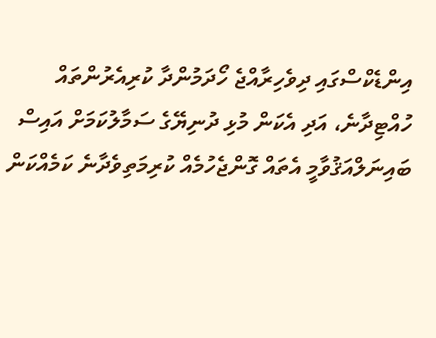އިންޑެކްސްގައި ދިވެހިރާއްޖެ ހޯދަމުންދާ ކުރިއެރުންތައް ހުއްޓިދާނެ، އަދި އެކަން މުޅި ދުނިޔޭގެ ސަމާލުކަމަށް އައިސް ބައިނަލްއަޤުވާމީ އެތައް ގޮންޖެހުމެއް ކުރިމަތިވެދާނެ ކަމެއްކަން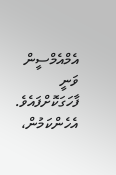އެމްއެމްސީން ވަނީ ފާހަގަކޮށްފައެވެ.
އެހެންކަމުން،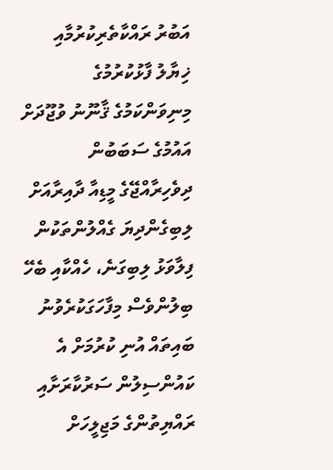އަބުރު ރައްކާތެރިކުރުމާއި ޚިޔާލު ފާޅުކުރުމުގެ މިނިވަންކަމުގެ ޤާނޫނު ވުޖޫދަށް އައުމުގެ ސަބަބުން ދިވެހިރާއްޖޭގެ މީޑިއާ ދާއިރާއަށް ލިބިގެންދިޔަ ގެއްލުންތަކުން ފިލާވަޅު ލިބިގަނެ، ހެއްކާއި ބެހޭ ބިލުންވެސް މިފާހަގަކުރެވުނު ބައިތައް އުނި ކުރުމަށް އެ ކައުންސިލުން ސަރުކާރަށާއި ރައްޔިތުންގެ މަޖިލީހަށް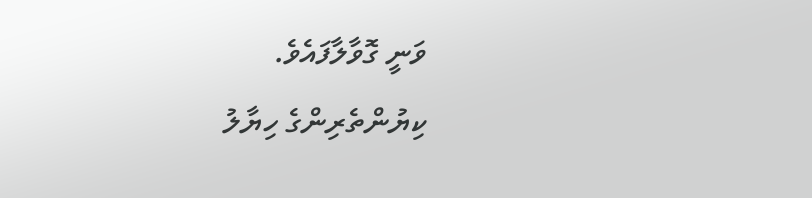ވަނީ ގޮވާލާފައެވެ.
ކިޔުންތެރިންގެ ހިޔާލު